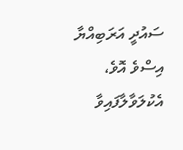ސައުދީ އަރަބިއްޔާ އިސްވެ އޮވެ، އެކުލަވާލާފައިވާ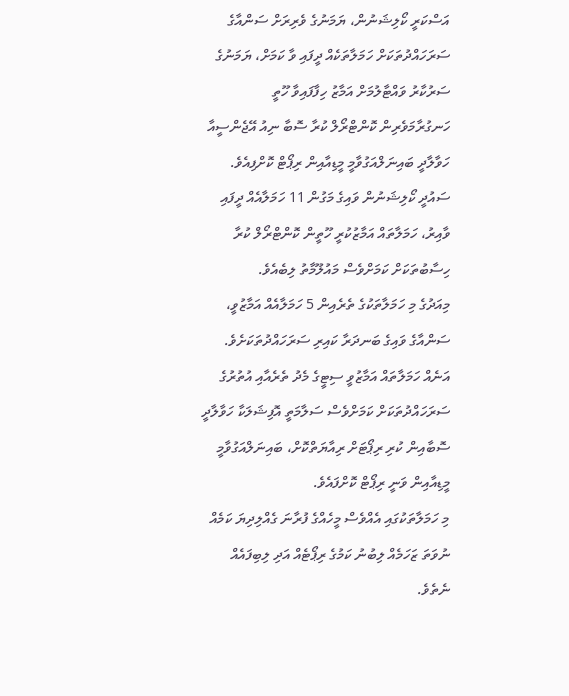އަސްކަރީ ކޯލިޝަނުން، ޔަމަނުގެ ވެރިރަށް ސަންއާގެ ސަރަހައްދުތަކަށް ހަމަލާތަކެއް ދީފައި ވާ ކަމަށް، ޔަމަނުގެ ސަރުކާރު ވައްޓާލުމަށް އަމާޒު ހިފާފައިވާ ހޫތީ ހަނގުރާމަވެރިން ކޮންޓްރޯލް ކުރާ ސޮބާ ނިއު އޭޖެންސީއާ ހަވާލާދީ ބައިނަލްއަގުވާމީ މީޑިއާއިން ރިޕޯޓް ކޮށްފިއެވެ.
ސައުދީ ކޯލިޝަނުން ވައިގެ މަގުން 11 ހަމަލާއެއް ދީފައި ވާއިރު، ހަމަލާތައް އަމާޒުކުރީ ހޫތީން ކޮންޓްރޯލް ކުރާ ހިސާބުތަކަށް ކަމަށްވެސް މައުލޫމާތު ލިބެއެވެ.
މިއަދުގެ މި ހަމަލާތަކުގެ ތެރެއިން 5 ހަމަލާއެއް އަމާޒުވީ، ސަންއާގެ ވައިގެ ބަނދަރާ ކައިރި ސަރަހައްދުތަކަށެވެ. އަނެއް ހަމަލާތައް އަމާޒުވީ ސިޓީގެ މެދު ތެރެއާއި އުތުރުގެ ސަރަހައްދުތަކަށް ކަމަށްވެސް ސަލާމަތީ އޮފިޝަލަކާ ހަވާލާދީ ސޮބާއިން ކުރި ރިޕޯޓަށް ރިއާޔަތްކޮށް، ބައިނަލްއަގުވާމީ މީޑިއާއިން ވަނީ ރިޕޯޓް ކޮށްފައެވެ.
މި ހަމަލާތަކުގައި އެއްވެސް މީހެއްގެ ފުރާނަ ގެއްލިދިޔަ ކަމެއް ނުވަތަ ޒަހަމެއް ލިބުނު ކަމުގެ ރިޕޯޓެއް އަދި ލިބިފައެއް ނެތެވެ.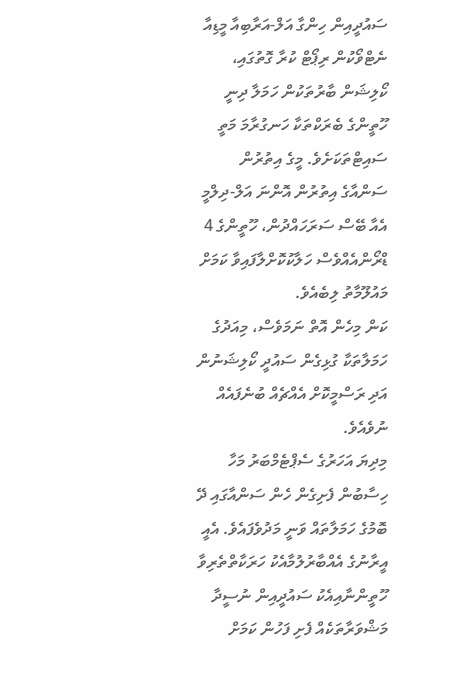ސައުދީއިން ހިންގާ އަލް-އަރާބިއާ މީޑިއާ ނެޓްވޯކުން ރިޕޯޓް ކުރާ ގޮތުގައި، ކޯލިޝަން ބާރުތަކުން ހަމަލާ ދިނީ ހޫތީންގެ ބެރަކްތަކާ ހަނގުރާމަ މަތީ ސައިޓްތަކަށެވެ. މީގެ އިތުރުން ސަންއާގެ އިތުރުން އޮންނަ އަލް-ދިލްމީ އެއާ ބޭސް ސަރަހައްދުން، ހޫތީންގެ 4 ޑްރޯންއެއްވެސް ހަލާކުކޮށްލާފައިވާ ކަމަށް މައުލޫމާތު ލިބެއެވެ.
ކަން މިހެން އޮތް ނަމަވެސް، މިއަދުގެ ހަމަލާތަކާ ގުޅިގެން ސައުދީ ކޯލިޝަނުން އަދި ރަސްމީކޮށް އެއްޗެއް ބުނެފައެއް ނުވެއެވެ.
މިދިޔަ އަހަރުގެ ސެޕްޓެމްބަރު މަހާ ހިސާބުން ފެށިގެން ހެން ސަންއާގައި ދޭ ބޮމުގެ ހަމަލާތައް ވަނީ މަދުވެފައެވެ. އެއީ އީރާނުގެ އެއްބާރުލުމާއެކު ހަރަކާތްތެރިވާ ހޫތީންނާއިއެކު ސައުދީއިން ނުސީދާ މަޝްވަރާތަކެއް ފެށި ފަހުން ކަމަށް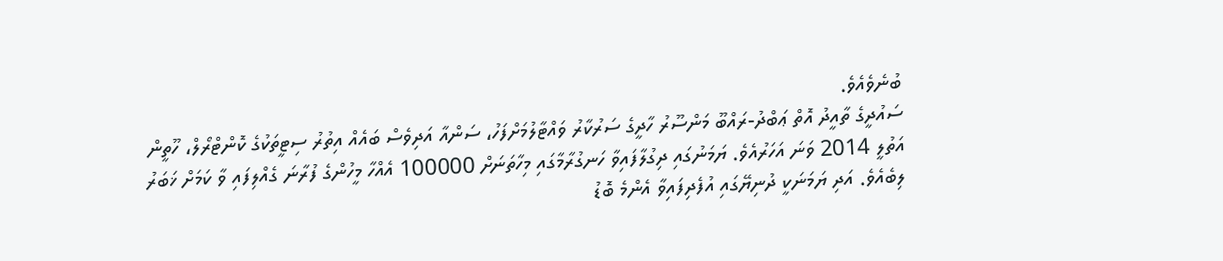ބުނެވެއެވެ.
ސައުދީގެ ތާއީދު އޮތް ޢަބްދު-ރައްބޫ މަންސޫރު ހާދީގެ ސަރުކާރު ވައްޓާލުމަށްފަހު، ސަންއާ އަދިވެސް ބައެއް އިތުރު ސިޓީތަކުގެ ކޮންޓްރޯލް، ހޫތީން އަތުލީ 2014 ވަނަ އަހަރުއެވެ. ޔަމަނުގައި ދިގުލާފައިވާ ހަނގުރާމާގައި މިހާތަނަށް 100000 އެއްހާ މީހުންގެ ފުރާނަ ގެއްލިފައި ވާ ކަމަށް ޚަބަރު ލިބެއެވެ. އަދި ޔަމަނަކީ ދުނިޔޭގައި އުފެދިފައިވާ އެންމެ ބޮޑު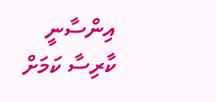އިންސާނީ ކާރިސާ ކަމަށް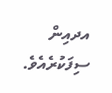އދއިން ސިފަކުރެއެވެ.